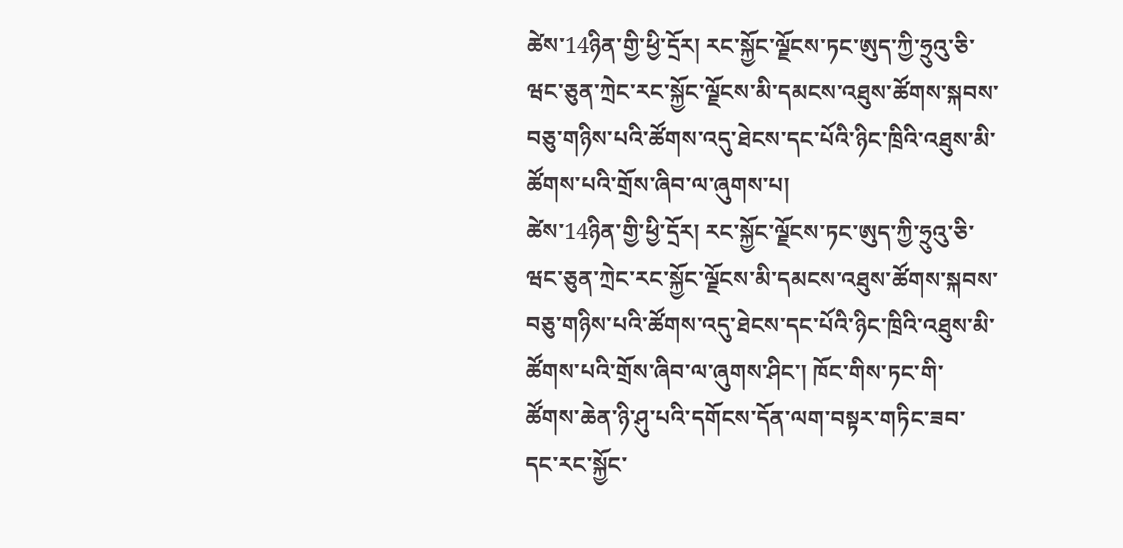ཚེས་14ཉིན་གྱི་ཕྱི་དྲོར། རང་སྐྱོང་ལྗོངས་ཏང་ཨུད་ཀྱི་ཧྲུའུ་ཅི་ཝང་ཅུན་ཀྲེང་རང་སྐྱོང་ལྗོངས་མི་དམངས་འཐུས་ཚོགས་སྐབས་བཅུ་གཉིས་པའི་ཚོགས་འདུ་ཐེངས་དང་པོའི་ཉིང་ཁྲིའི་འཐུས་མི་ཚོགས་པའི་གྲོས་ཞིབ་ལ་ཞུགས་པ།
ཚེས་14ཉིན་གྱི་ཕྱི་དྲོར། རང་སྐྱོང་ལྗོངས་ཏང་ཨུད་ཀྱི་ཧྲུའུ་ཅི་ཝང་ཅུན་ཀྲེང་རང་སྐྱོང་ལྗོངས་མི་དམངས་འཐུས་ཚོགས་སྐབས་བཅུ་གཉིས་པའི་ཚོགས་འདུ་ཐེངས་དང་པོའི་ཉིང་ཁྲིའི་འཐུས་མི་ཚོགས་པའི་གྲོས་ཞིབ་ལ་ཞུགས་ཤིང་། ཁོང་གིས་ཏང་གི་ཚོགས་ཆེན་ཉི་ཤུ་པའི་དགོངས་དོན་ལག་བསྟར་གཏིང་ཟབ་དང་རང་སྐྱོང་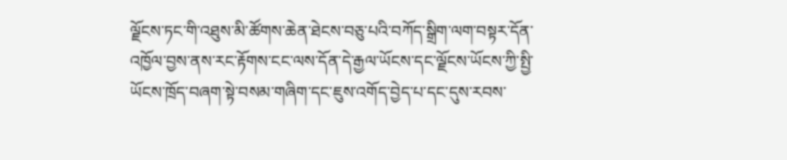ལྗོངས་ཏང་གི་འཐུས་མི་ཚོགས་ཆེན་ཐེངས་བཅུ་པའི་བཀོད་སྒྲིག་ལག་བསྟར་དོན་འཁྱོལ་བྱས་ནས་རང་རྟོགས་ངང་ལས་དོན་དེ་རྒྱལ་ཡོངས་དང་ལྗོངས་ཡོངས་ཀྱི་སྤྱི་ཡོངས་ཁྲོད་བཞག་སྟེ་བསམ་གཞིག་དང་ཇུས་འགོད་བྱེད་པ་དང་དུས་རབས་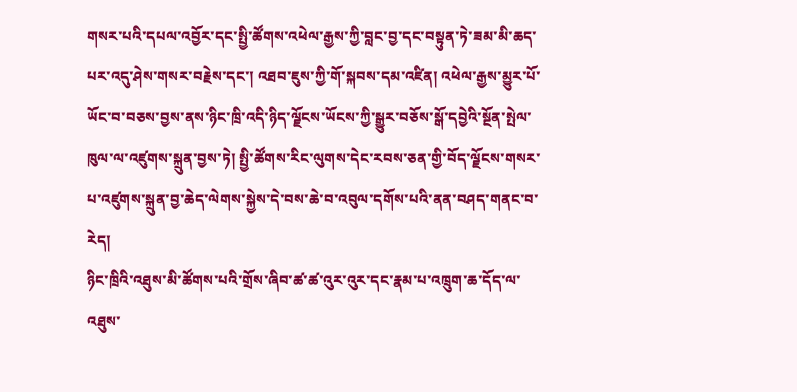གསར་པའི་དཔལ་འབྱོར་དང་སྤྱི་ཚོགས་འཕེལ་རྒྱས་ཀྱི་བླང་བྱ་དང་བསྟུན་ཏེ་ཟམ་མི་ཆད་པར་འདུ་ཤེས་གསར་བརྗེས་དང་། འཐབ་ཇུས་ཀྱི་གོ་སྐབས་དམ་འཛིན། འཕེལ་རྒྱས་མྱུར་པོ་ཡོང་བ་བཅས་བྱས་ནས་ཉིང་ཁྲི་འདི་ཉིད་ལྗོངས་ཡོངས་ཀྱི་སྒྱུར་བཅོས་སྒོ་དབྱེའི་སྔོན་སྤེལ་ཁུལ་ལ་འཛུགས་སྐྲུན་བྱས་ཏེ། སྤྱི་ཚོགས་རིང་ལུགས་དེང་རབས་ཅན་གྱི་བོད་ལྗོངས་གསར་པ་འཛུགས་སྐྲུན་བྱ་ཆེད་ལེགས་སྐྱེས་དེ་བས་ཆེ་བ་འབུལ་དགོས་པའི་ནན་བཤད་གནང་བ་རེད།
ཉིང་ཁྲིའི་འཐུས་མི་ཚོགས་པའི་གྲོས་ཞིབ་ཚ་ཚ་འུར་འུར་དང་རྣམ་པ་འཁྲུག་ཆ་དོད་ལ་འཐུས་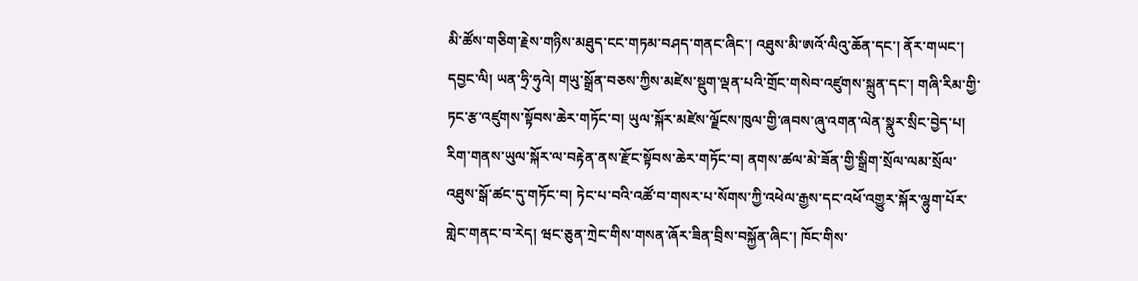མི་ཚོས་གཅིག་རྗེས་གཉིས་མཐུད་ངང་གཏམ་བཤད་གནང་ཞིང་། འཐུས་མི་ཨའོ་ལིའུ་ཆོན་དང་། ནོར་གཡང་། དབྱང་ལི། ཡན་ཧྲི་ཧུའེ། གཡུ་སྒྲོན་བཅས་ཀྱིས་མཛེས་སྡུག་ལྡན་པའི་གྲོང་གསེབ་འཛུགས་སྐྲུན་དང་། གཞི་རིམ་གྱི་ཏང་རྩ་འཛུགས་སྟོབས་ཆེར་གཏོང་བ། ཡུལ་སྐོར་མཛེས་ལྗོངས་ཁུལ་གྱི་ཞབས་ཞུ་འགན་ལེན་སྣུར་སྲིང་བྱེད་པ། རིག་གནས་ཡུལ་སྐོར་ལ་བརྟེན་ནས་རྫོང་སྟོབས་ཆེར་གཏོང་བ། ནགས་ཚལ་མེ་ཟོན་གྱི་སྒྲིག་སྲོལ་ལམ་སྲོལ་འཐུས་སྒོ་ཚང་དུ་གཏོང་བ། ཏེང་པ་བའི་འཚོ་བ་གསར་པ་སོགས་ཀྱི་འཕེལ་རྒྱས་དང་འཕོ་འགྱུར་སྐོར་ལྷུག་པོར་གླེང་གནང་བ་རེད། ཝང་ཅུན་ཀྲེང་གིས་གསན་ཞོར་ཟིན་བྲིས་བསྐྱོན་ཞིང་། ཁོང་གིས་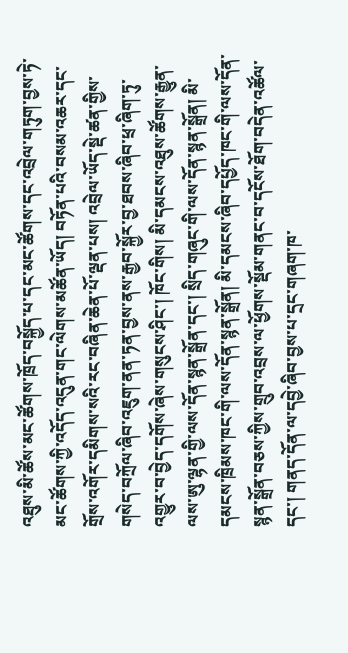འཐུས་མི་ཚོས་མང་ཚོགས་ཁྲོད་བསྐྱོད་པ་དང་མང་ཚོགས་དང་འབྲེལ་གཏུག་བྱས་ཏེ་མང་ཚོགས་ཀྱི་འདོད་འདུན་གང་ལེགས་མཚོན་ཡོད། བཏོན་པའི་བསམ་འཆར་དང་གྲོས་འགོར་དམིགས་སའི་རང་བཞིན་ཆེན་པོ་ལྡན་པས། འབྲེལ་ཡོད་སྡེ་ཚན་གྱིས་གསེད་བཀྲོལ་ཞིབ་འཇུག་ནན་ཏན་བྱས་ནས་རྒྱབ་སྐྱོར་བྱ་ཐབས་ཞིབ་ཕྲ་ཞིག་ཏུ་འགྱུར་བ་བྱེད་དགོས་ཞེས་གསུངས་ཤིང་། ཁོང་གིས། མི་དམངས་འཐུས་ཚོགས་རྒྱུན་ལས་ཨུ་ལྷན་གྱི་ལས་དོན་སྙན་སྒྲོན་དང་། སྲིད་གཞུང་གི་ལས་དོན་སྙན་སྒྲོན། མི་དམངས་ཁྲིམས་ཁང་གི་ལས་དོན་སྙན་སྒྲོན། མི་དམངས་ཞིབ་དཔྱོད་ཁང་གི་ལས་དོན་སྙན་སྒྲོན་བཅས་ཀྱིས་གྲུབ་འབྲས་ལ་ཕྱོགས་སྡོམ་གནང་བ་དངོས་ཐོག་བདེན་འཚོལ་དང་། གནད་དོན་ལ་དབྱེ་ཞིབ་བྱས་པ་དྲང་གཞག་ཁ་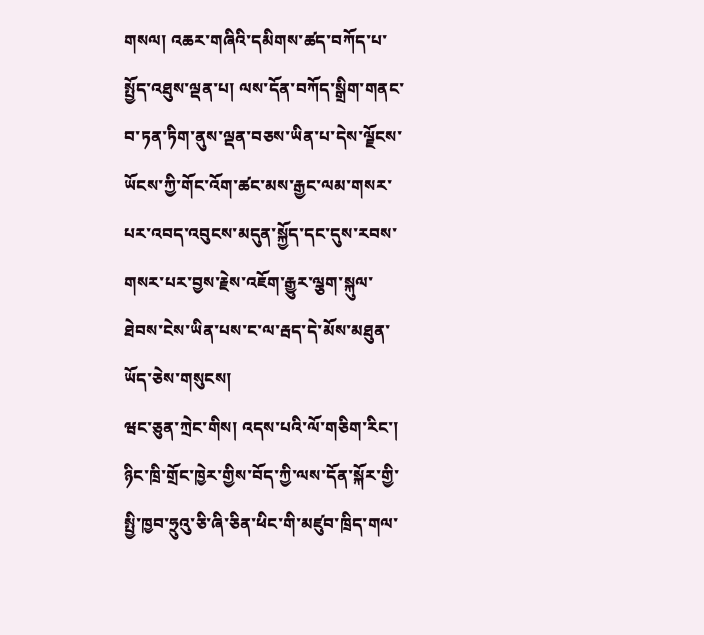གསལ། འཆར་གཞིའི་དམིགས་ཚད་བཀོད་པ་སྤྱོད་འཐུས་ལྡན་པ། ལས་དོན་བཀོད་སྒྲིག་གནང་བ་ཏན་ཏིག་ནུས་ལྡན་བཅས་ཡིན་པ་དེས་ལྗོངས་ཡོངས་ཀྱི་གོང་འོག་ཚང་མས་རྒྱང་ལམ་གསར་པར་འབད་འབུངས་མདུན་སྐྱོད་དང་དུས་རབས་གསར་པར་བྱས་རྗེས་འཇོག་རྒྱུར་ལྕག་སྐུལ་ཐེབས་ངེས་ཡིན་པས་ང་ལ་རྦད་དེ་མོས་མཐུན་ཡོད་ཅེས་གསུངས།
ཝང་ཅུན་ཀྲེང་གིས། འདས་པའི་ལོ་གཅིག་རིང་། ཉིང་ཁྲི་གྲོང་ཁྱེར་གྱིས་བོད་ཀྱི་ལས་དོན་སྐོར་གྱི་སྤྱི་ཁྱབ་ཧྲུའུ་ཅི་ཞི་ཅིན་ཕིང་གི་མཛུབ་ཁྲིད་གལ་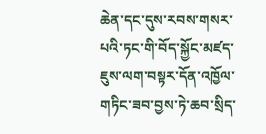ཆེན་དང་དུས་རབས་གསར་པའི་ཏང་གི་བོད་སྐྱོང་མཛད་ཇུས་ལག་བསྟར་དོན་འཁྱོལ་གཏིང་ཟབ་བྱས་ཏེ་ཆབ་སྲིད་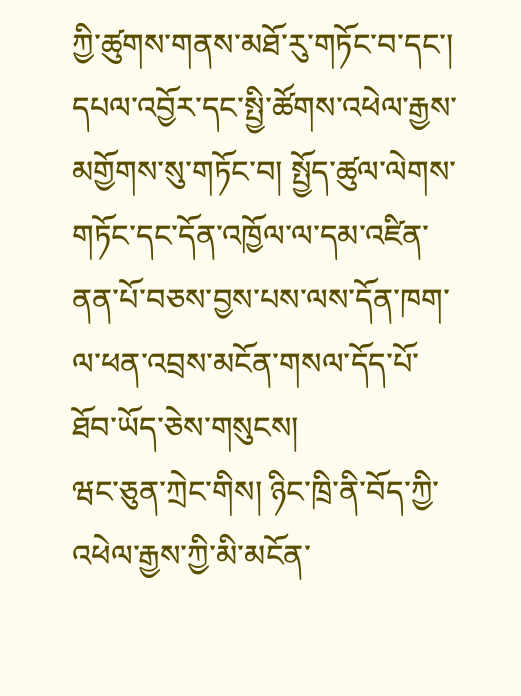ཀྱི་ཚུགས་གནས་མཐོ་རུ་གཏོང་བ་དང་། དཔལ་འབྱོར་དང་སྤྱི་ཚོགས་འཕེལ་རྒྱས་མགྱོགས་སུ་གཏོང་བ། སྤྱོད་ཚུལ་ལེགས་གཏོང་དང་དོན་འཁྱོལ་ལ་དམ་འཛིན་ནན་པོ་བཅས་བྱས་པས་ལས་དོན་ཁག་ལ་ཕན་འབྲས་མངོན་གསལ་དོད་པོ་ཐོབ་ཡོད་ཅེས་གསུངས།
ཝང་ཅུན་ཀྲེང་གིས། ཉིང་ཁྲི་ནི་བོད་ཀྱི་འཕེལ་རྒྱས་ཀྱི་མི་མངོན་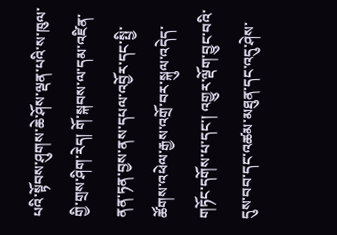པའི་སྟོབས་ཤུགས་ཆེ་ཤོས་ལྡན་པའི་ས་ཁུལ་གྱི་གྲས་ཤིག་རེད། གོ་སྐབས་ལ་དམ་འཛིན་ནན་ཏན་བྱས་ནས་དཔལ་འབྱོར་དང་སྤྱི་ཚོགས་འཕེལ་རྒྱས་འགྲོ་བར་སྐུལ་འདེད་གཏོང་དགོས་པ་དང་། འགྱུར་ལྡོག་བྱུང་བའི་དུས་བབ་དང་འཚམ་མཐུན་དང་འདུ་ཤེས་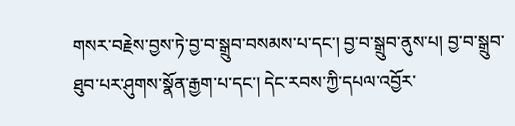གསར་བརྗེས་བྱས་ཏེ་བྱ་བ་སྒྲུབ་བསམས་པ་དང་། བྱ་བ་སྒྲུབ་ནུས་པ། བྱ་བ་སྒྲུབ་ཐུབ་པར་ཤུགས་སྣོན་རྒྱག་པ་དང་། དེང་རབས་ཀྱི་དཔལ་འབྱོར་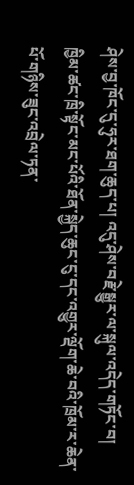ཤེས་བྱ་ཁོང་དུ་ཧུར་ཐག་ཆུད་པ། འདུ་ཤེས་བརྗེ་སྒྱུར་ལ་སྐུལ་འདེད་གཏོང་བ། ཁྱིམ་ཚང་ཁྲི་སྟོང་མང་པོའི་ཐོན་སྐྱེད་ཆུང་ངུ་དང་འགྱུར་ལྡོག་ཆེ་བའི་ཁྲོམ་ར་ཆེན་པོ་གཉིས་ཟུང་འབྲེལ་ཏན་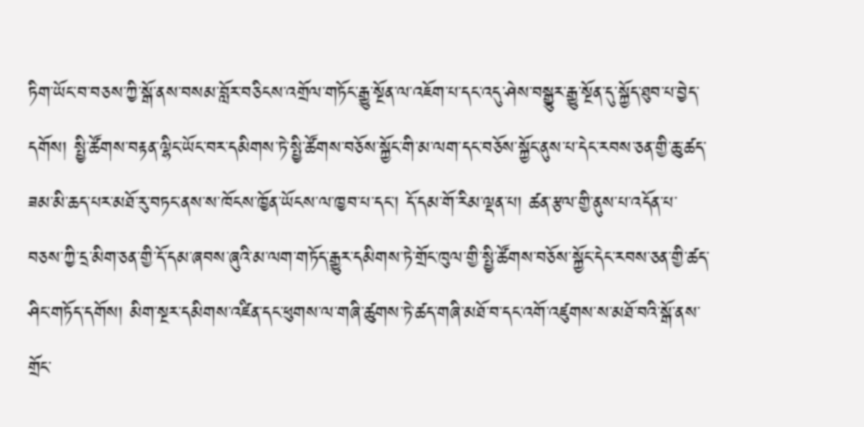ཏིག་ཡོང་བ་བཅས་ཀྱི་སྒོ་ནས་བསམ་བློར་བཅིངས་འགྲོལ་གཏོང་རྒྱུ་སྔོན་ལ་འཇོག་པ་དང་འདུ་ཤེས་བསྒྱུར་རྒྱུ་སྔོན་དུ་སྐྱོད་ཐུབ་པ་བྱེད་དགོས། སྤྱི་ཚོགས་བརྟན་ལྷིང་ཡོང་བར་དམིགས་ཏེ་སྤྱི་ཚོགས་བཅོས་སྐྱོང་གི་མ་ལག་དང་བཅོས་སྐྱོང་ནུས་པ་དེང་རབས་ཅན་གྱི་ཆུ་ཚད་ཟམ་མི་ཆད་པར་མཐོ་རུ་བཏང་ནས་ས་ཁོངས་ཁྱོན་ཡོངས་ལ་ཁྱབ་པ་དང་། དོ་དམ་གོ་རིམ་ལྡན་པ། ཚན་རྩལ་གྱི་ནུས་པ་འདོན་པ་བཅས་ཀྱི་དྲ་མིག་ཅན་གྱི་དོ་དམ་ཞབས་ཞུའི་མ་ལག་གཏོད་རྒྱུར་དམིགས་ཏེ་གྲོང་ཁུལ་གྱི་སྤྱི་ཚོགས་བཅོས་སྐྱོང་དེང་རབས་ཅན་གྱི་ཚད་ཤིང་གཏོད་དགོས། མིག་སྔར་དམིགས་འཛིན་དང་ཕུགས་ལ་གཞི་ཚུགས་ཏེ་ཚད་གཞི་མཐོ་བ་དང་འགོ་འཛུགས་ས་མཐོ་བའི་སྒོ་ནས་གྲོང་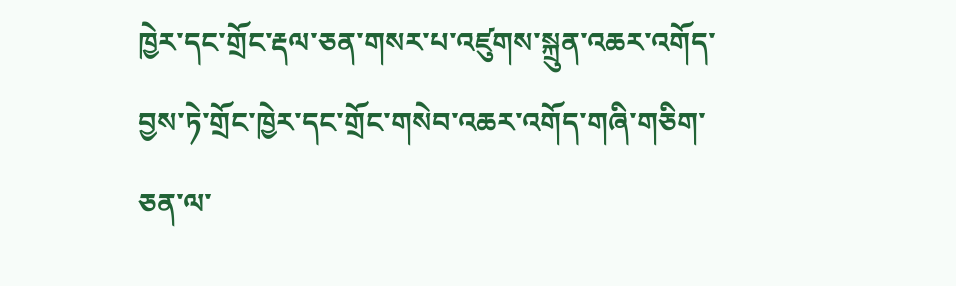ཁྱེར་དང་གྲོང་རྡལ་ཅན་གསར་པ་འཛུགས་སྐྲུན་འཆར་འགོད་བྱས་ཏེ་གྲོང་ཁྱེར་དང་གྲོང་གསེབ་འཆར་འགོད་གཞི་གཅིག་ཅན་ལ་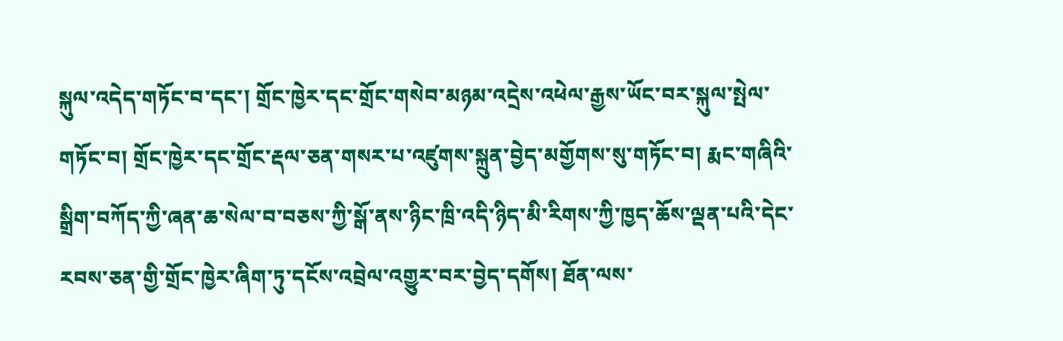སྐུལ་འདེད་གཏོང་བ་དང་། གྲོང་ཁྱེར་དང་གྲོང་གསེབ་མཉམ་འདྲེས་འཕེལ་རྒྱས་ཡོང་བར་སྐུལ་སྤེལ་གཏོང་བ། གྲོང་ཁྱེར་དང་གྲོང་རྡལ་ཅན་གསར་པ་འཛུགས་སྐྲུན་བྱེད་མགྱོགས་སུ་གཏོང་བ། རྨང་གཞིའི་སྒྲིག་བཀོད་ཀྱི་ཞན་ཆ་སེལ་བ་བཅས་ཀྱི་སྒོ་ནས་ཉིང་ཁྲི་འདི་ཉིད་མི་རིགས་ཀྱི་ཁྱད་ཆོས་ལྡན་པའི་དེང་རབས་ཅན་གྱི་གྲོང་ཁྱེར་ཞིག་ཏུ་དངོས་འབྲེལ་འགྱུར་བར་བྱེད་དགོས། ཐོན་ལས་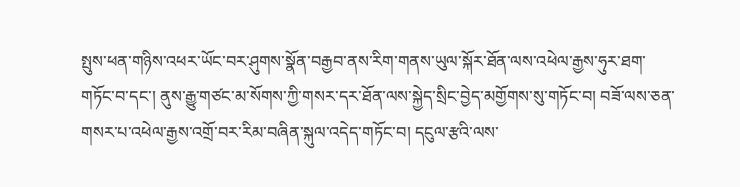སྤུས་ཕན་གཉིས་འཕར་ཡོང་བར་ཤུགས་སྣོན་བརྒྱབ་ནས་རིག་གནས་ཡུལ་སྐོར་ཐོན་ལས་འཕེལ་རྒྱས་ཧུར་ཐག་གཏོང་བ་དང་། ནུས་རྒྱུ་གཙང་མ་སོགས་ཀྱི་གསར་དར་ཐོན་ལས་སྐྱེད་སྲིང་བྱེད་མགྱོགས་སུ་གཏོང་བ། བཟོ་ལས་ཅན་གསར་པ་འཕེལ་རྒྱས་འགྲོ་བར་རིམ་བཞིན་སྐུལ་འདེད་གཏོང་བ། དངུལ་རྩའི་ལས་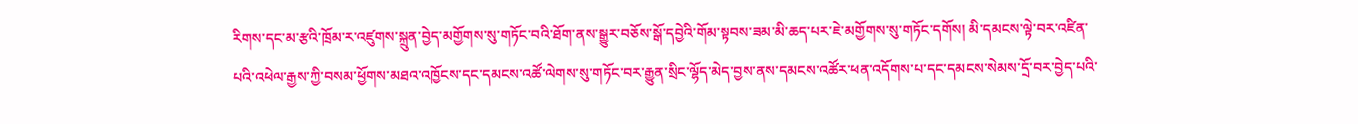རིགས་དང་མ་རྩའི་ཁྲོམ་ར་འཛུགས་སྐྲུན་བྱེད་མགྱོགས་སུ་གཏོང་བའི་ཐོག་ནས་སྒྱུར་བཅོས་སྒོ་དབྱེའི་གོམ་སྟབས་ཟམ་མི་ཆད་པར་ཇེ་མགྱོགས་སུ་གཏོང་དགོས། མི་དམངས་ལྟེ་བར་འཛིན་པའི་འཕེལ་རྒྱས་ཀྱི་བསམ་ཕྱོགས་མཐའ་འཁྱོངས་དང་དམངས་འཚོ་ལེགས་སུ་གཏོང་བར་རྒྱུན་སྲིང་ལྷོད་མེད་བྱས་ནས་དམངས་འཚོར་ཕན་འདོགས་པ་དང་དམངས་སེམས་དྲོ་བར་བྱེད་པའི་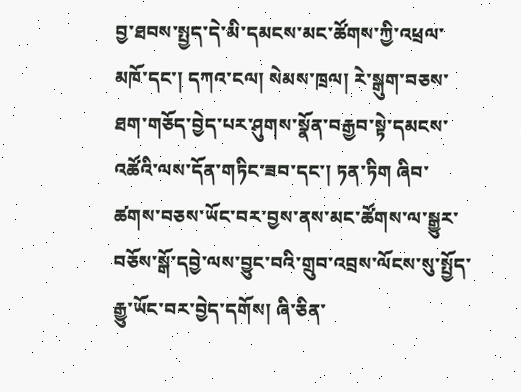བྱ་ཐབས་སྤྱད་དེ་མི་དམངས་མང་ཚོགས་ཀྱི་འཕྲལ་མཁོ་དང་། དཀའ་ངལ། སེམས་ཁྲལ། རེ་སྒུག་བཅས་ཐག་གཅོད་བྱེད་པར་ཤུགས་སྣོན་བརྒྱབ་སྟེ་དམངས་འཚོའི་ལས་དོན་གཏིང་ཟབ་དང་། ཏན་ཏིག ཞིབ་ཚགས་བཅས་ཡོང་བར་བྱས་ནས་མང་ཚོགས་ལ་སྒྱུར་བཅོས་སྒོ་དབྱེ་ལས་བྱུང་བའི་གྲུབ་འབྲས་ལོངས་སུ་སྤྱོད་རྒྱུ་ཡོང་བར་བྱེད་དགོས། ཞི་ཅིན་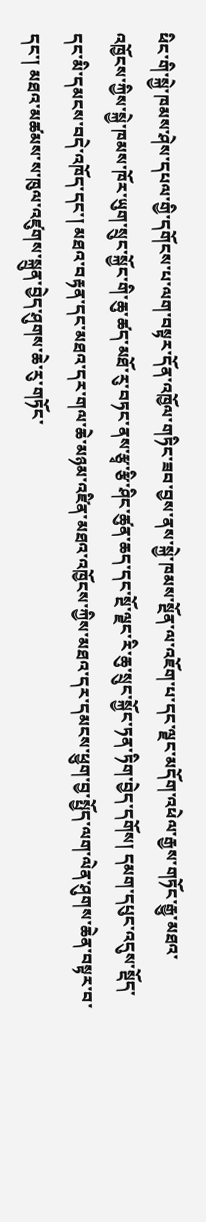ཕིང་གི་སྐྱེ་ཁམས་ཤེས་དཔལ་གྱི་དགོངས་པ་ལག་བསྟར་དོན་འཁྱོལ་གཏིང་ཟབ་བྱས་ནས་སྐྱེ་ཁམས་སྔོན་ལ་འཇོག་པ་དང་ལྗང་མདོག་འཕེལ་རྒྱས་གཏོང་རྒྱུ་མཐའ་འཁྱོངས་ཀྱིས་སྐྱེ་ཁམས་ཁོར་ཡུག་སྲུང་སྐྱོང་གི་ཆུ་ཚད་མཐོ་རུ་བཏང་ནས་རྩྭ་རྩི་ཤིང་ཚུན་ཆད་དང་སྔོ་ལྗང་རི་ཆུ་སྲུང་སྐྱོང་ཏན་ཏིག་བྱེད་དགོས། དམག་དཔུང་འདུས་སྡོད་དང་མི་དམངས་བདེ་འཁོད་དང་། མཐའ་བརྟན་དང་མཐའ་དར་གལ་ཆེ་མཉམ་འཛིན་མཐའ་འཁྱོངས་ཀྱིས་མཐའ་དར་དམངས་ཕྱུག་བྱ་སྤྱོད་ལག་ལེན་ཤུགས་ཆེན་བསྟར་བ་དང་། མཐའ་མཚམས་ས་ཁུལ་འཛུགས་སྐྲུན་བྱེད་ཤུགས་ཆེ་རུ་གཏོང་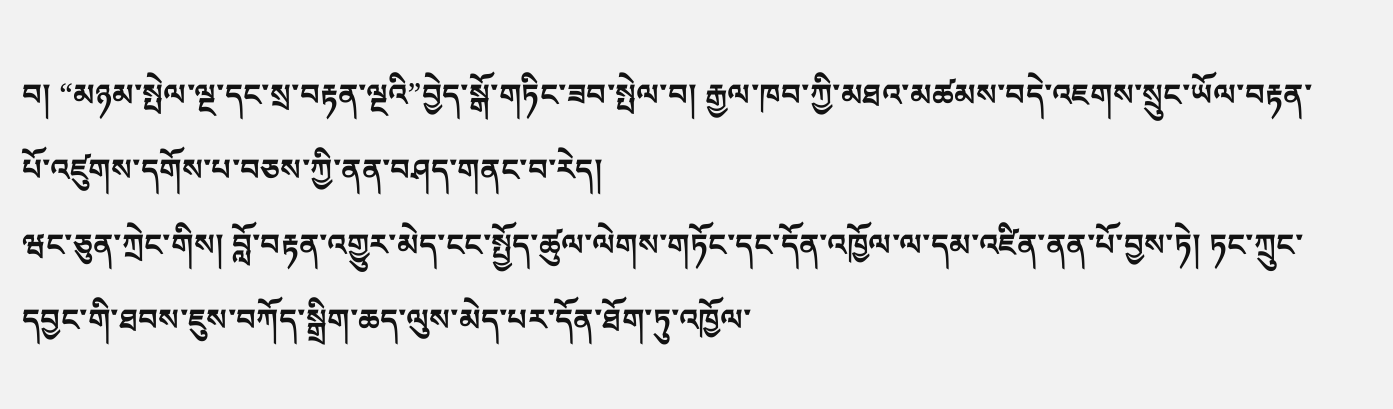བ། “མཉམ་སྤེལ་ལྔ་དང་སྲ་བརྟན་ལྔའི”བྱེད་སྒོ་གཏིང་ཟབ་སྤེལ་བ། རྒྱལ་ཁབ་ཀྱི་མཐའ་མཚམས་བདེ་འཇགས་སྲུང་ཡོལ་བརྟན་པོ་འཛུགས་དགོས་པ་བཅས་ཀྱི་ནན་བཤད་གནང་བ་རེད།
ཝང་ཅུན་ཀྲེང་གིས། བློ་བརྟན་འགྱུར་མེད་ངང་སྤྱོད་ཚུལ་ལེགས་གཏོང་དང་དོན་འཁྱོལ་ལ་དམ་འཛིན་ནན་པོ་བྱས་ཏེ། ཏང་ཀྲུང་དབྱང་གི་ཐབས་ཇུས་བཀོད་སྒྲིག་ཆད་ལུས་མེད་པར་དོན་ཐོག་ཏུ་འཁྱོལ་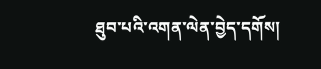ཐུབ་པའི་འགན་ལེན་བྱེད་དགོས།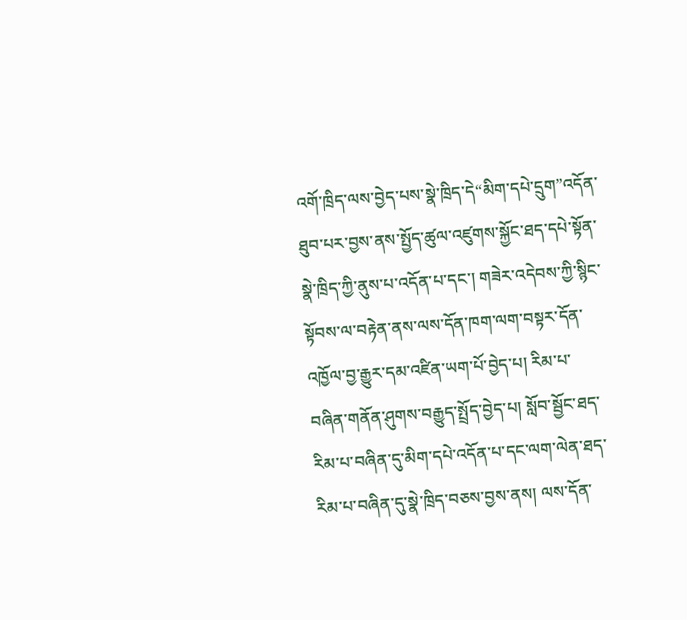འགོ་ཁྲིད་ལས་བྱེད་པས་སྣེ་ཁྲིད་དེ“མིག་དཔེ་དྲུག”འདོན་ཐུབ་པར་བྱས་ནས་སྤྱོད་ཚུལ་འཛུགས་སྐྱོང་ཐད་དཔེ་སྟོན་སྣེ་ཁྲིད་ཀྱི་ནུས་པ་འདོན་པ་དང་། གཟེར་འདེབས་ཀྱི་སྙིང་སྟོབས་ལ་བརྟེན་ནས་ལས་དོན་ཁག་ལག་བསྟར་དོན་འཁྱོལ་བྱ་རྒྱུར་དམ་འཛིན་ཡག་པོ་བྱེད་པ། རིམ་པ་བཞིན་གནོན་ཤུགས་བརྒྱུད་སྤྲོད་བྱེད་པ། སློབ་སྦྱོང་ཐད་རིམ་པ་བཞིན་དུ་མིག་དཔེ་འདོན་པ་དང་ལག་ལེན་ཐད་རིམ་པ་བཞིན་དུ་སྣེ་ཁྲིད་བཅས་བྱས་ནས། ལས་དོན་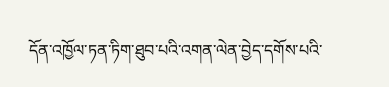དོན་འཁྱོལ་ཏན་ཏིག་ཐུབ་པའི་འགན་ལེན་བྱེད་དགོས་པའི་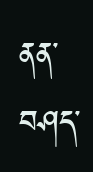ནན་བཤད་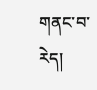གནང་བ་རེད།